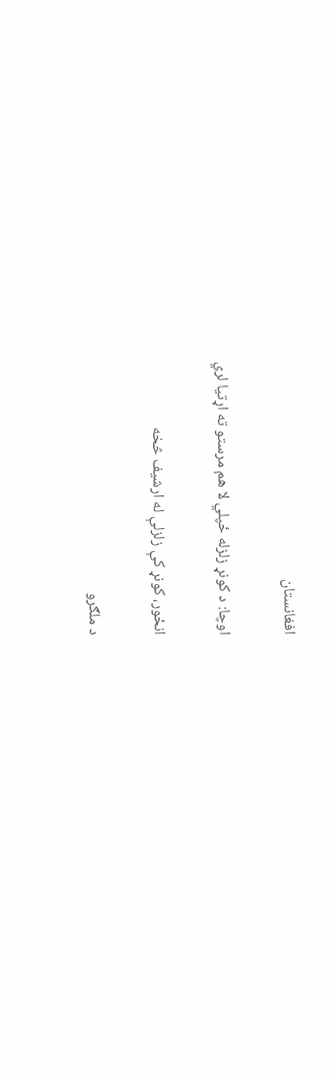افغانستان

اوچا: د کونړ زلزله ځپلي لا هم مرستو ته اړتیا لري

انځور، کونړ کې زلزلې له ارشیف څخه

د ملګرو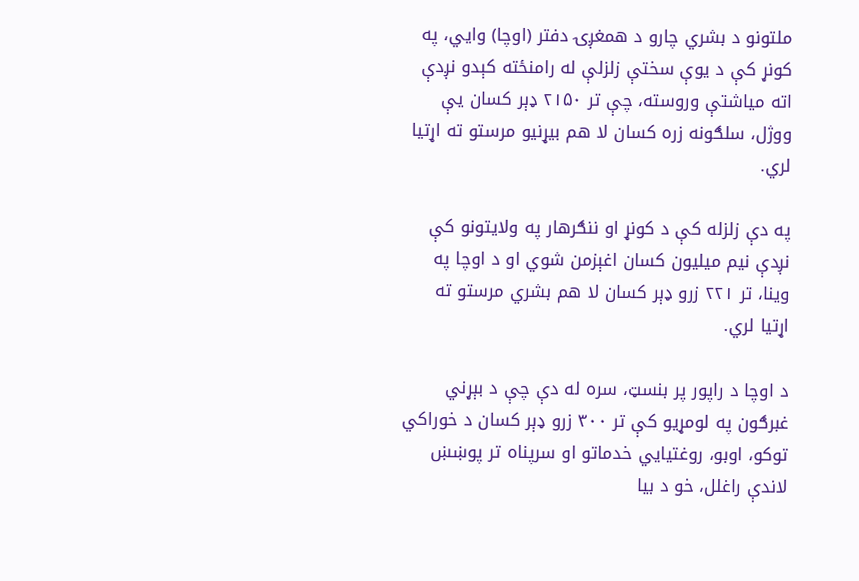ملتونو د بشري چارو د همغږۍ دفتر (اوچا) وايي، په کونړ کې د یوې سختې زلزلې له رامنځته کېدو نږدې اته میاشتې وروسته، چې تر ۲۱۵۰ ډېر کسان یې ووژل، سلګونه زره کسان لا هم بیړنیو مرستو ته اړتیا لري.

په دې زلزله کې د کونړ او ننګرهار په ولایتونو کې نږدې نیم میلیون کسان اغېزمن شوي او د اوچا په وینا، تر ۲۲۱ زرو ډېر کسان لا هم بشري مرستو ته اړتیا لري.

د اوچا د راپور پر بنسټ، سره له دې چې د بېړني غبرګون په لومړیو کې تر ۳۰۰ زرو ډېر کسان د خوراکي توکو، اوبو، روغتیايي خدماتو او سرپناه تر پوښښ لاندې راغلل، خو د بیا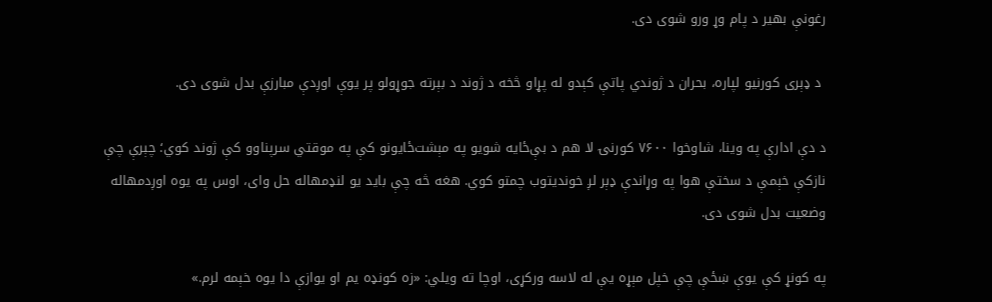رغونې بهیر د پام وړ ورو شوی دی.

 د ډېری کورنیو لپاره، بحران د ژوندي پاتې کېدو له پړاو څخه د ژوند د بېرته جوړولو پر یوې اوږدې مبارزې بدل شوی دی.

د دې ادارې په وینا، شاوخوا ۷۶۰۰ کورنۍ لا هم د بې‌ځایه شویو په مېشت‌ځایونو کې په موقتي سرپناوو کې ژوند کوي؛ چېرې چې نازکې خېمې د سختې هوا په وړاندې ډېر لږ خوندیتوب چمتو کوي. هغه څه چې باید یو لنډمهاله حل وای، اوس په یوه اوږد‌مهاله وضعیت بدل شوی دی.

په کونړ کې یوې ښځې چې خپل مېړه یې له لاسه ورکړی، اوچا ته ویلي: «زه کونډه یم او یوازې دا یوه خېمه لرم.»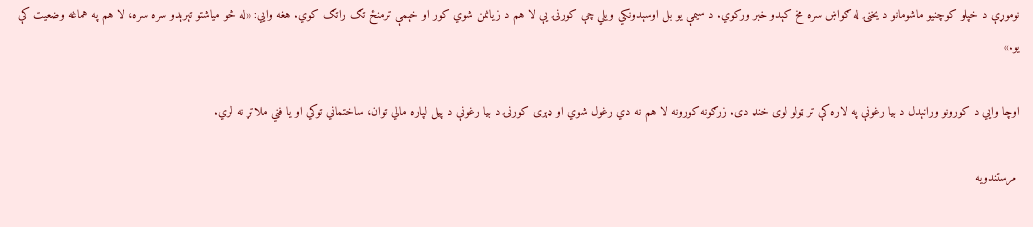نوموړې د خپلو کوچنیو ماشومانو د یخنۍ له ګواښ سره مخ کېدو خبر ورکوي. د سیمې یو بل اوسېدونکي ویلي چې کورنۍ یې لا هم د زیانمن شوي کور او خېمې ترمنځ تګ راتګ کوي. هغه وايي: «له څو میاشتو تېرېدو سره سره، لا هم په هماغه وضعیت کې یو.»

اوچا وايي د کورونو ورانېدل د بیا رغونې په لاره کې تر ټولو لوی خنډ دی. زرګونه کورونه لا هم نه دي رغول شوي او ډېری کورنۍ د بیا رغونې د پیل لپاره مالي توان، ساختماني توکي او یا فني ملاتړ نه لري.

 مرستندویه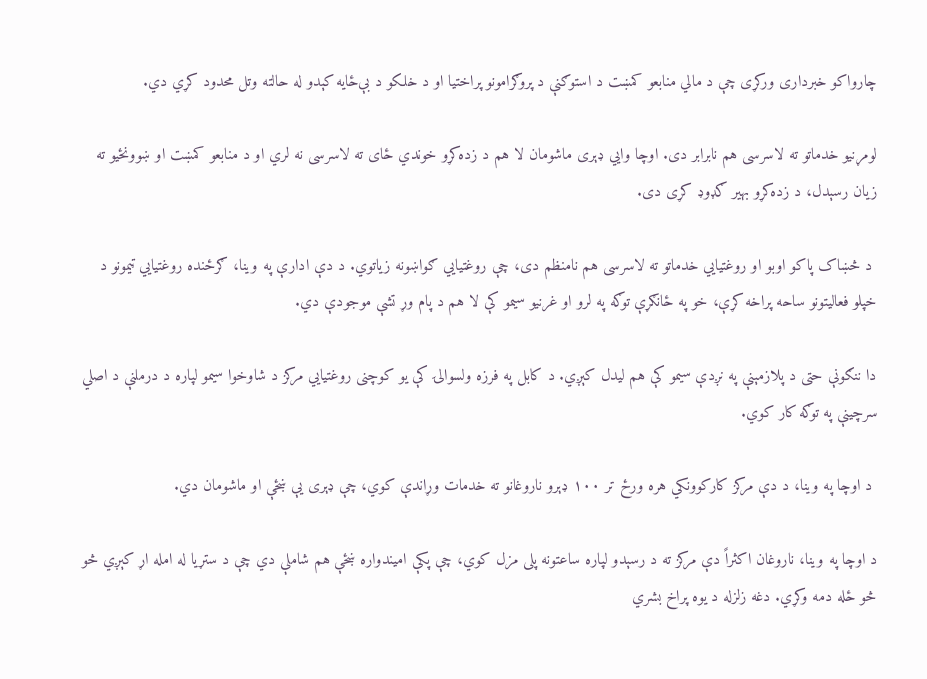چارواکو خبرداری ورکړی چې د مالي منابعو کمښت د استوګنې د پروګرامونو پراختیا او د خلکو د بې‌ځایه کېدو له حالته وتل محدود کړي دي.

لومړنیو خدماتو ته لاسرسی هم نابرابر دی. اوچا وايي ډېری ماشومان لا هم د زده‌کړو خوندي ځای ته لاسرسی نه لري او د منابعو کمښت او ښوونځیو ته زیان رسېدل، د زده‌کړو بهیر ګډوډ کړی دی.

 د څښاک پاکو اوبو او روغتیايي خدماتو ته لاسرسی هم نامنظم دی، چې روغتیايي ګواښونه زیاتوي. د دې ادارې په وینا، ګرځنده روغتیايي ټیمونو د خپلو فعالیتونو ساحه پراخه کړې، خو په ځانګړې توګه په لرو او غرنیو سیمو کې لا هم د پام وړ تشې موجودې دي.

دا ننګونې حتی د پلازمېنې په نږدې سیمو کې هم لیدل کېږي. د کابل په فرزه ولسوالۍ کې یو کوچنی روغتیايي مرکز د شاوخوا سیمو لپاره د درملنې د اصلي سرچینې په توګه کار کوي.

 د اوچا په وینا، د دې مرکز کارکوونکي هره ورځ تر ۱۰۰ ډېرو ناروغانو ته خدمات وړاندې کوي، چې ډېری یې ښځې او ماشومان دي.

د اوچا په وینا، ناروغان اکثراً دې مرکز ته د رسېدو لپاره ساعتونه پلی مزل کوي، چې پکې امیندواره ښځې هم شاملې دي چې د ستړیا له امله اړ کېږي څو څو ځله دمه وکړي. دغه زلزله د یوه پراخ بشري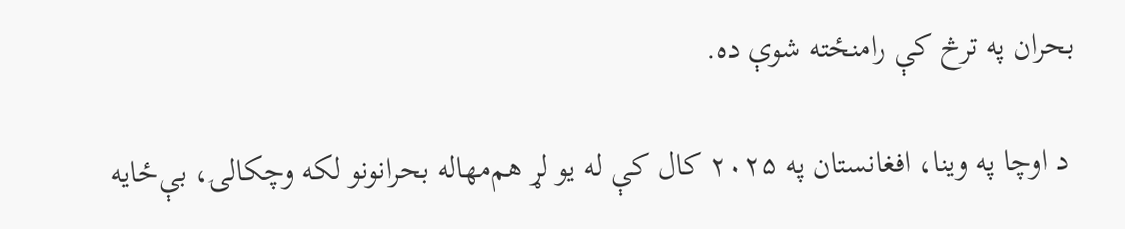بحران په ترڅ کې رامنځته شوې ده.

 د اوچا په وینا، افغانستان په ۲۰۲۵ کال کې له یو لړ هم‌مهاله بحرانونو لکه وچکالۍ، بې‌ځایه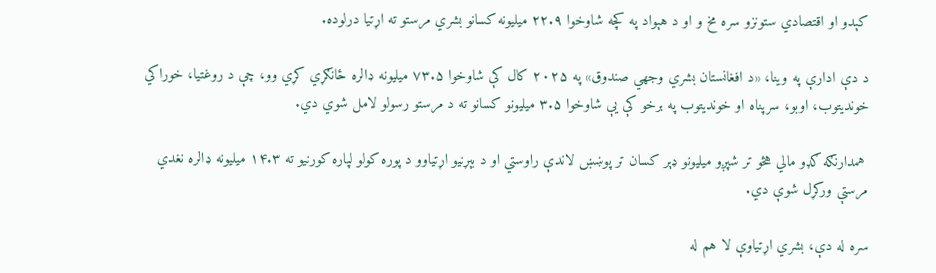کېدو او اقتصادي ستونزو سره مخ و او د هېواد په کچه شاوخوا ۲۲.۹ میلیونه کسانو بشري مرستو ته اړتیا درلوده.

د دې ادارې په وینا، «د افغانستان بشري وجهي صندوق» په ۲۰۲۵ کال کې شاوخوا ۷۳.۵ میلیونه ډالره ځانګړي کړي وو، چې د روغتیا، خوراکي خوندیتوب، اوبو، سرپناه او خوندیتوب په برخو کې یې شاوخوا ۳.۵ میلیونو کسانو ته د مرستو رسولو لامل شوي دي.

 همدارنګه ګډو مالي هڅو تر شپږو میلیونو ډېر کسان تر پوښښ لاندې راوستي او د بېړنیو اړتیاوو د پوره کولو لپاره کورنیو ته ۱۴.۳ میلیونه ډالره نغدي مرستې ورکړل شوې دي.

سره له دې، بشري اړتیاوې لا هم له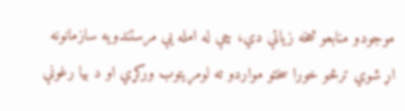موجودو منابعو څخه زیاتې دي، چې له امله یې مرستندویه سازمانونه اړ شوي ترڅو خورا سختو مواردو ته لومړیتوب ورکړي او د بیا رغونې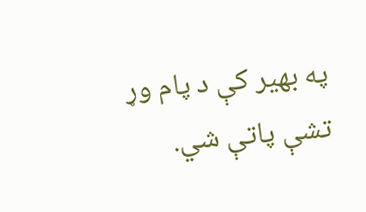په بهیر کې د پام وړ تشې پاتې شي.